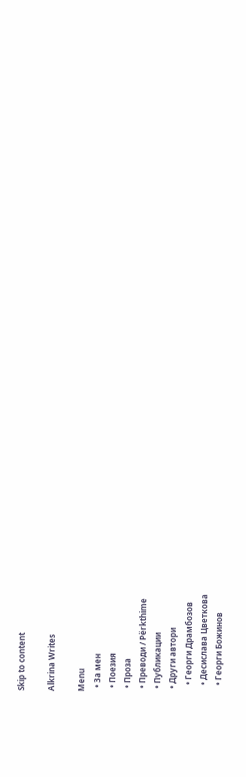Skip to content

Alkrina Writes

Menu
  • За мен
  • Поезия
  • Проза
  • Преводи / Përkthime
  • Публикации
  • Други автори
    • Георги Драмбозов
    • Десислава Цветкова
    • Георги Божинов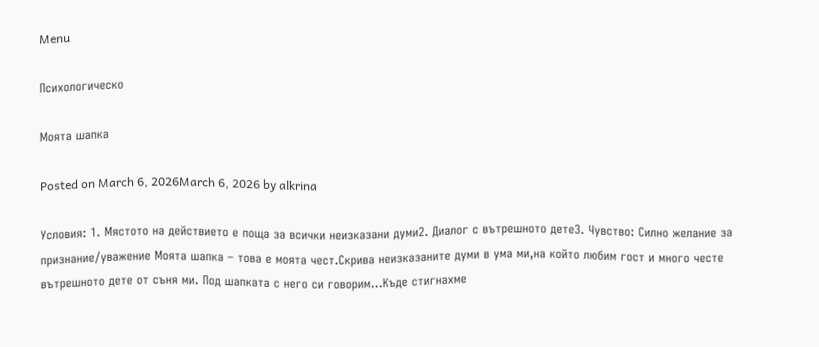Menu

Психологическо

Моята шапка

Posted on March 6, 2026March 6, 2026 by alkrina

Условия: 1. Мястото на действието е поща за всички неизказани думи2. Диалог с вътрешното дете3. Чувство: Силно желание за признание/уважение Моята шапка – това е моята чест.Скрива неизказаните думи в ума ми,на който любим гост и много честе вътрешното дете от съня ми. Под шапката с него си говорим…Къде стигнахме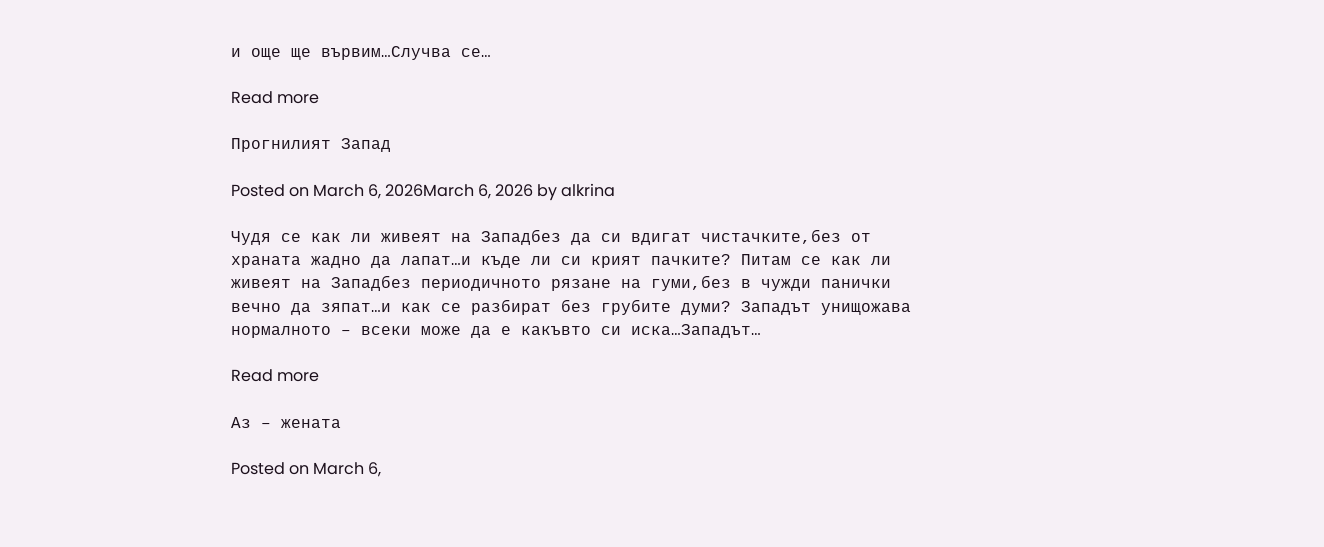и още ще вървим…Случва се…

Read more

Прогнилият Запад

Posted on March 6, 2026March 6, 2026 by alkrina

Чудя се как ли живеят на Западбез да си вдигат чистачките,без от храната жадно да лапат…и къде ли си крият пачките? Питам се как ли живеят на Западбез периодичното рязане на гуми,без в чужди панички вечно да зяпат…и как се разбират без грубите думи? Западът унищожава нормалното – всеки може да е какъвто си иска…Западът…

Read more

Аз – жената

Posted on March 6,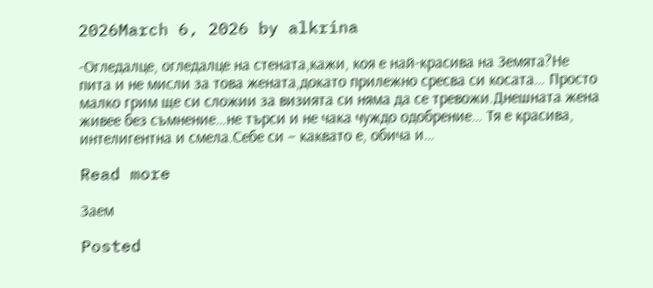2026March 6, 2026 by alkrina

-Огледалце, огледалце на стената,кажи, коя е най-красива на Земята?Не пита и не мисли за това жената,докато прилежно сресва си косата… Просто малко грим ще си сложии за визията си няма да се тревожи.Днешната жена живее без съмнение…не търси и не чака чуждо одобрение… Тя е красива, интелигентна и смела.Себе си – каквато е, обича и…

Read more

Заем

Posted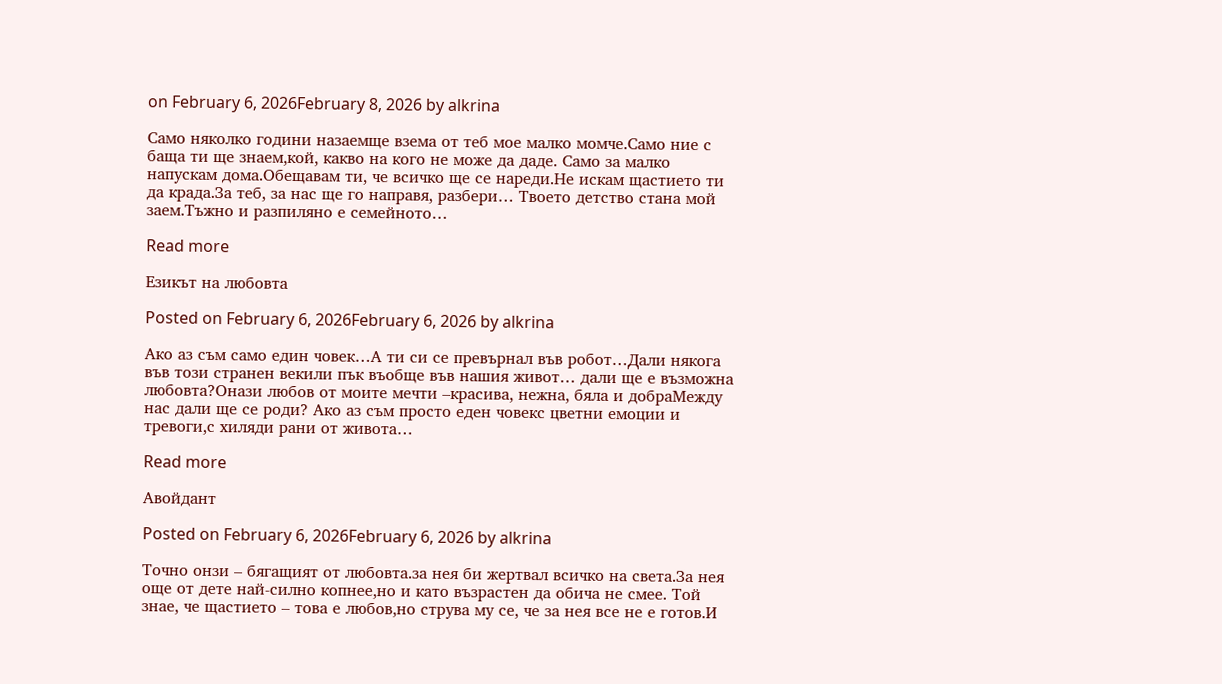on February 6, 2026February 8, 2026 by alkrina

Само няколко години назаемще взема от теб мое малко момче.Само ние с баща ти ще знаем,кой, какво на кого не може да даде. Само за малко напускам дома.Обещавам ти, че всичко ще се нареди.Не искам щастието ти да крада.За теб, за нас ще го направя, разбери… Твоето детство стана мой заем.Тъжно и разпиляно е семейното…

Read more

Езикът на любовта

Posted on February 6, 2026February 6, 2026 by alkrina

Ако аз съм само един човек…А ти си се превърнал във робот…Дали някога във този странен векили пък въобще във нашия живот… дали ще е възможна любовта?Онази любов от моите мечти –красива, нежна, бяла и добраМежду нас дали ще се роди? Ако аз съм просто еден човекс цветни емоции и тревоги,с хиляди рани от живота…

Read more

Авойдант

Posted on February 6, 2026February 6, 2026 by alkrina

Точно онзи – бягащият от любовта.за нея би жертвал всичко на света.За нея още от дете най-силно копнее,но и като възрастен да обича не смее. Той знае, че щастието – това е любов,но струва му се, че за нея все не е готов.И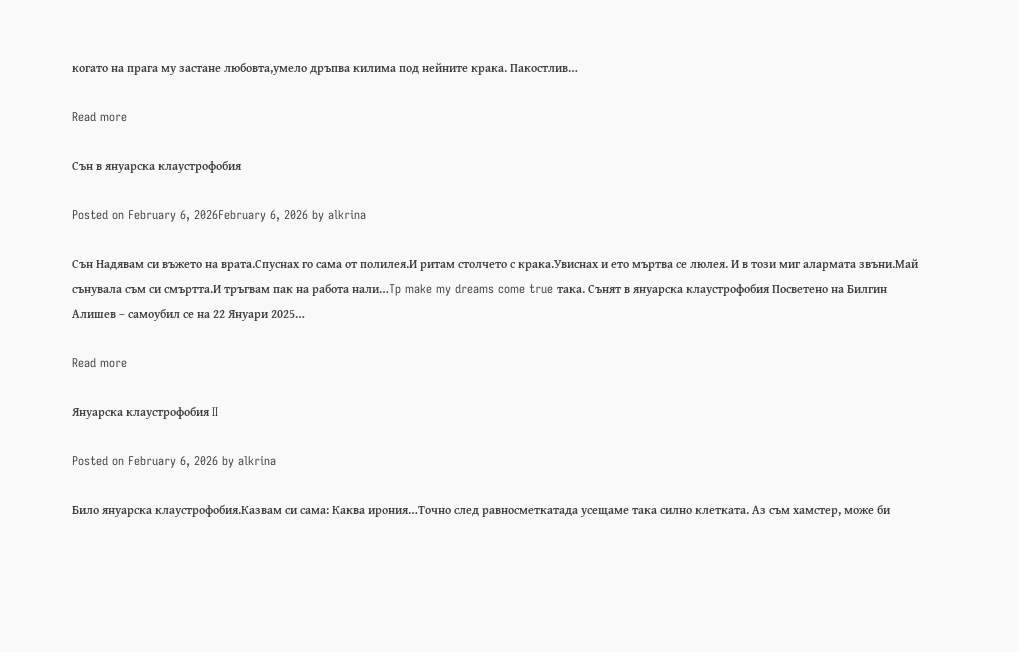когато на прага му застане любовта,умело дръпва килима под нейните крака. Пакостлив…

Read more

Сън в януарска клаустрофобия

Posted on February 6, 2026February 6, 2026 by alkrina

Сън Надявам си въжето на врата.Спуснах го сама от полилея.И ритам столчето с крака.Увиснах и ето мъртва се люлея. И в този миг алармата звъни.Май сънувала съм си смъртта.И тръгвам пак на работа нали…Tp make my dreams come true така. Сънят в януарска клаустрофобия Посветено на Билгин Алишев – самоубил се на 22 Януари 2025…

Read more

Януарска клаустрофобия II

Posted on February 6, 2026 by alkrina

Било януарска клаустрофобия.Казвам си сама: Каква ирония…Точно след равносметкатада усещаме така силно клетката. Аз съм хамстер, може би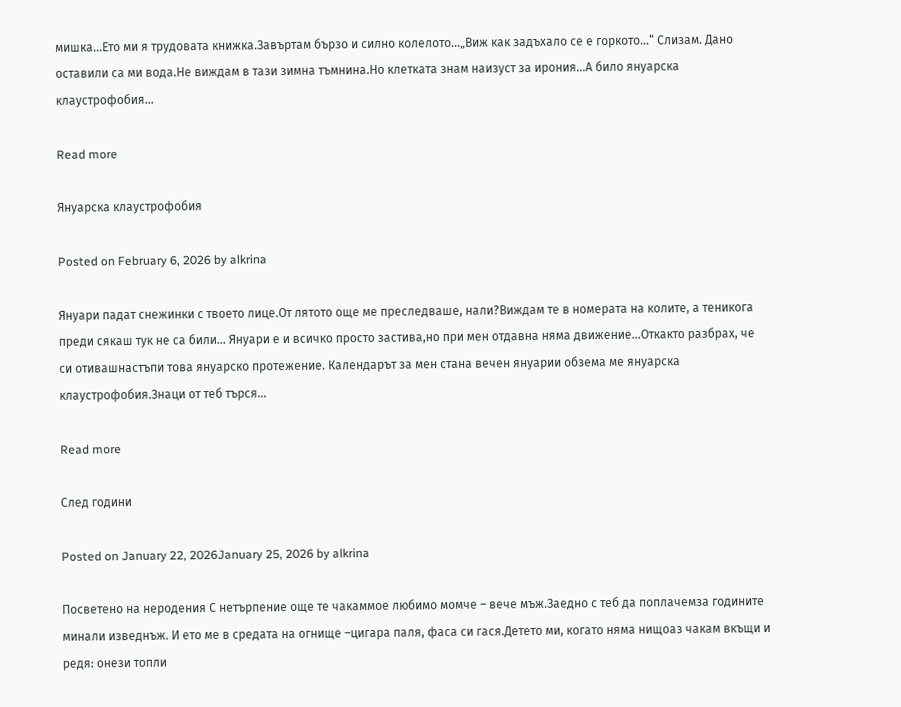мишка…Ето ми я трудовата книжка.Завъртам бързо и силно колелото…„Виж как задъхало се е горкото…“ Слизам. Дано оставили са ми вода.Не виждам в тази зимна тъмнина.Но клетката знам наизуст за ирония…А било януарска клаустрофобия…

Read more

Януарска клаустрофобия

Posted on February 6, 2026 by alkrina

Януари падат снежинки с твоето лице.От лятото още ме преследваше, нали?Виждам те в номерата на колите, а теникога преди сякаш тук не са били… Януари е и всичко просто застива,но при мен отдавна няма движение…Откакто разбрах, че си отивашнастъпи това януарско протежение. Календарът за мен стана вечен януарии обзема ме януарска клаустрофобия.Знаци от теб търся…

Read more

След години

Posted on January 22, 2026January 25, 2026 by alkrina

Посветено на неродения С нетърпение още те чакаммое любимо момче – вече мъж.Заедно с теб да поплачемза годините минали изведнъж. И ето ме в средата на огнище –цигара паля, фаса си гася.Детето ми, когато няма нищоаз чакам вкъщи и редя: онези топли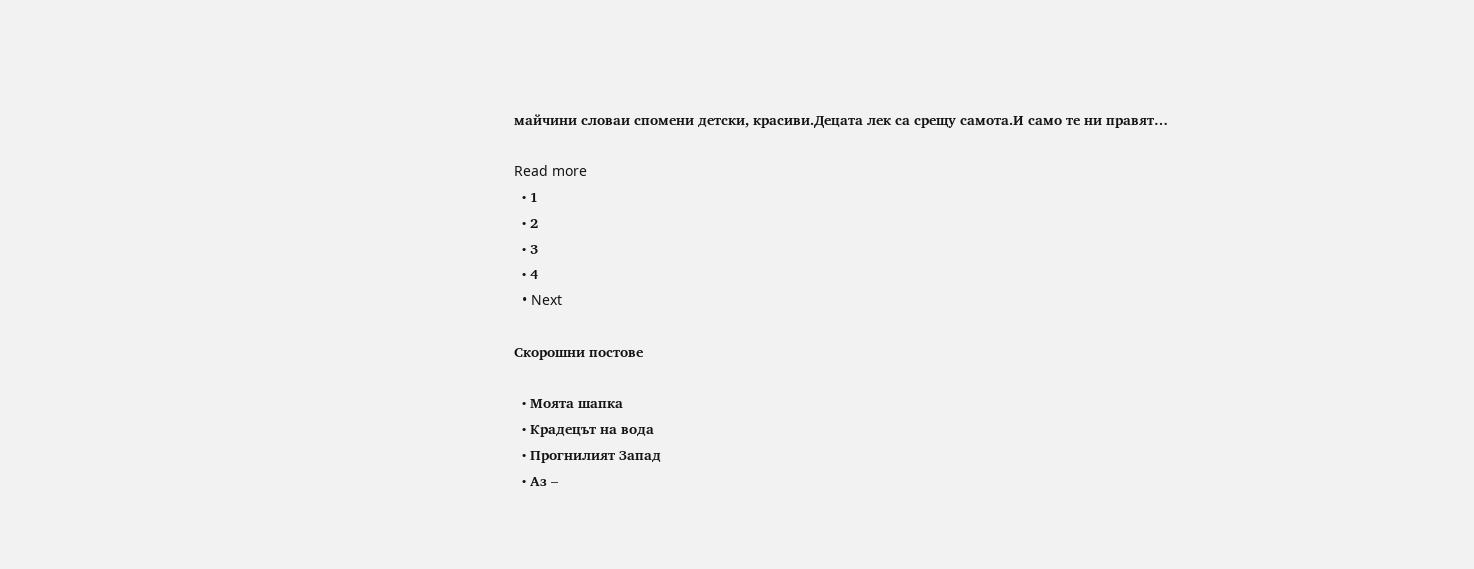майчини словаи спомени детски, красиви.Децата лек са срещу самота.И само те ни правят…

Read more
  • 1
  • 2
  • 3
  • 4
  • Next

Скорошни постове

  • Моята шапка
  • Крадецът на вода
  • Прогнилият Запад
  • Аз –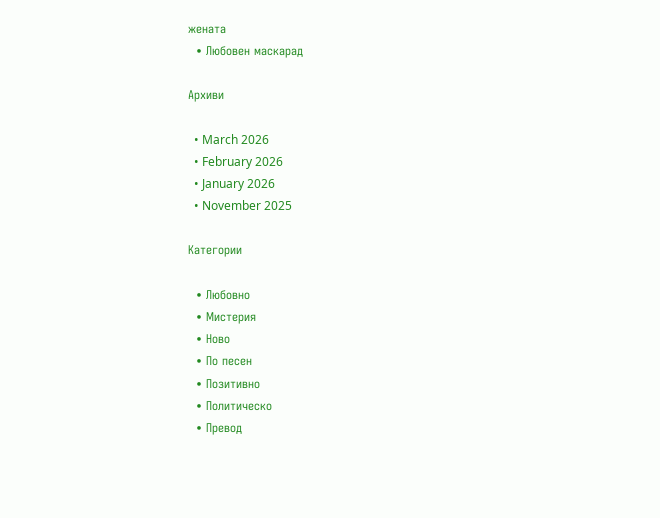жената
  • Любовен маскарад

Архиви

  • March 2026
  • February 2026
  • January 2026
  • November 2025

Категории

  • Любовно
  • Мистерия
  • Ново
  • По песен
  • Позитивно
  • Политическо
  • Превод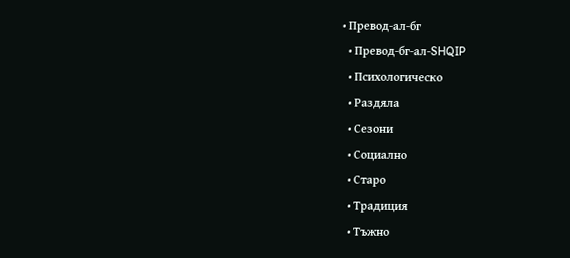• Превод-ал-бг
  • Превод-бг-ал-SHQIP
  • Психологическо
  • Раздяла
  • Сезони
  • Социално
  • Старо
  • Традиция
  • Тъжно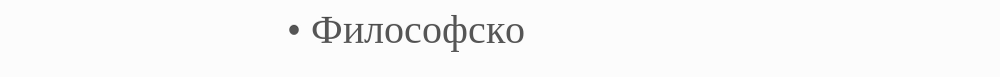• Философско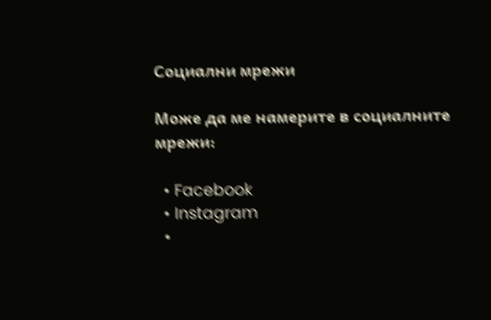Социални мрежи

Може да ме намерите в социалните мрежи:

  • Facebook
  • Instagram
  •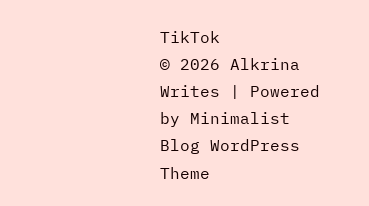TikTok
© 2026 Alkrina Writes | Powered by Minimalist Blog WordPress Theme